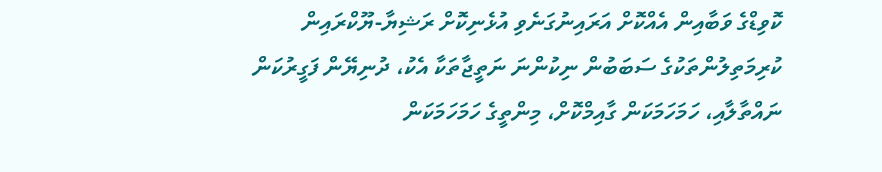ކޮވިޑްގެ ވަބާއިން އެއްކޮށް އަރައިނުގަނެވި އުޅެނިކޮށް ރަޝިޔާ-ޔޫކްރައިން ކުރިމަތިލުންތަކުގެ ސަބަބުން ނިކުންނަ ނަތީޖާތަކާ އެކު، ދުނިޔޭން ފަގީރުކަން ނައްތާލާއި، ހަމަހަމަކަން ގާއިމްކޮށް، މިންތީގެ ހަމަހަމަކަން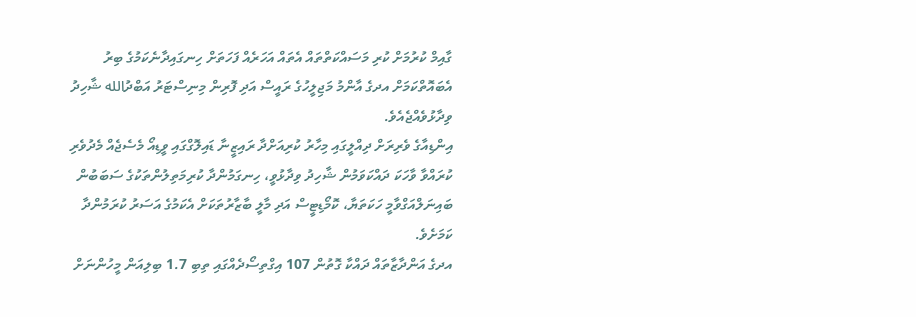ގާއިމް ކުރުމަށް ކުރި މަސައްކަތްތައް އެތައް އަހަރެއް ފަހަތަށް ހިނގައިދާނެކަމުގެ ބިރު އެބައޮތްކަމަށް އދގެ އާންމު މަޖިލީހުގެ ރައީސް އަދި ފޮރިން މިނިސްޓަރު އަބްދުالله ޝާހިދު ވިދާޅުވެއްޖެއެވެ.
އިންޑިއާގެ ވެރިރަށް ދިއްލީގައި މިހާރު ކުރިއަށްދާ ރައިޒީނާ ޑައިލޮގްގައި ވީޑިއޯ މެސެޖެއް މެދުވެރި ކުރައްވާ ވާހަކަ ދައްކަވަމުން ޝާހިދު ވިދާޅުވީ، ހިނގަމުންދާ ކުރިމަތިލުންތަކުގެ ސަބަބުން ބައިނަލްއަގްވާމީ ހަކަތަޔާ، ކޮމޯޑިޓީސް އަދި މާލީ ބާޒާރުތަކަށް އެކަމުގެ އަސަރު ކުރަމުންދާ ކަމަށެވެ.
އދގެ އަންދާޒާތައް ދައްކާ ގޮތުން 107 އިގްތިސޯދެއްގައި ތިބި 1.7 ބިލިއަން މީހުންނަށް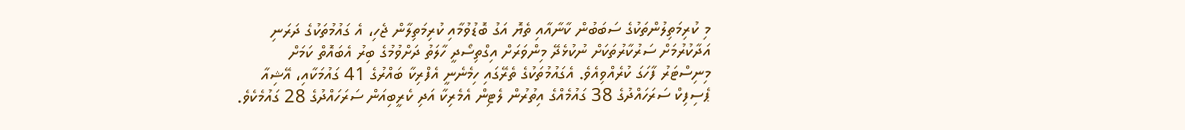މި ކުރިމަތިލުންތަކުގެ ސަބަބުން ކާނާއާއި ތެޔޮ އަގު ބޮޑުވުމާއި ކުރިމަތިލާން ޖެހި، އެ ގައުމުތަކުގެ ދަރަނި އަދާކުރުމަށް ސަރުކާރުތަކަށް ނުކުޅެދޭ މިންވަރަށް އިގްތިސޯދީ ހާލަތު ދަށްވުމުގެ ބިރު އެބައޮތް ކަމަށް މިނިސްޓަރު ފާހަގަ ކުރެއްވިއެވެ. އެގައުމުތަކުގެ ތެރޭގައި ހިމެނެނީ އެފްރިކާ ބައްރުގެ 41 ގައުމަކާއި، އޭޝިއާ ޕެސިފިކް ސަރަހައްދުގެ 38 ގައުމެއްގެ އިތުރުން ލެޓިން އެމެރިކާ އަދި ކެރީބިއަން ސަރަހައްދުގެ 28 ގައުމެކެވެ.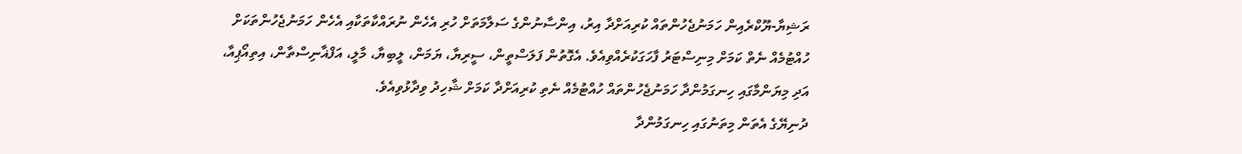ރަޝިޔާ-ޔޫކްރެއިން ހަމަނުޖެހުންތައް ކުރިއަށްދާ އިރު، އިންސާނުންގެ ސަލާމަތަށް ހުރި އެހެން ނުރައްކާތަކާއި އެހެން ހަމަނުޖެހުންތަކަށް ހުއްޓުމެއް ނެތް ކަމަށް މިނިސްޓަރު ފާހަގަކުރެއްވިއެވެ. އެގޮތުން ފަލަސްތީން، ސީރިޔާ، ޔަމަން، ލީބިޔާ، މާލީ، އަފްޣާނިސްތާން، އިތިއޯޕިއާ، އަދި މިޔަންމާގައި ހިނގަމުންދާ ހަމަނުޖެހުންތައް ހުއްޓުމެއް ނެތި ކުރިއަށްދާ ކަމަށް ޝާހިދު ވިދާޅުވިއެވެ.
ދުނިޔޭގެ އެތަން މިތަނުގައި ހިނގަމުންދާ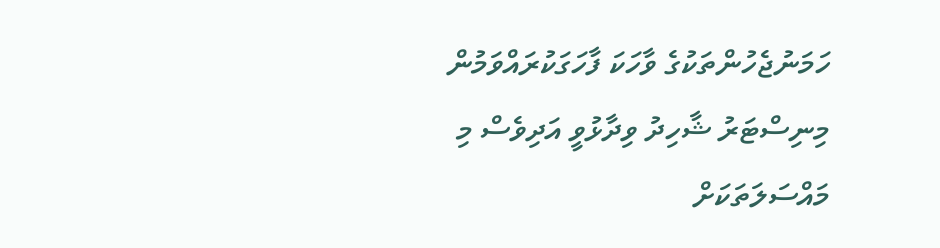ހަމަނުޖެހުންތަކުގެ ވާހަކަ ފާހަގަކުރައްވަމުން މިނިސްޓަރު ޝާހިދު ވިދާޅުވީ އަދިވެސް މި މައްސަލަތަކަށް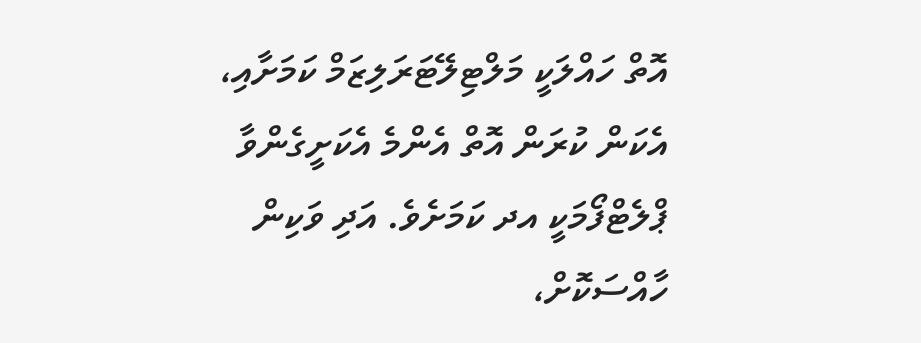އޮތް ހައްލަކީ މަލްޓިލޭޓަރަލިޒަމް ކަމަށާއި، އެކަން ކުރަން އޮތް އެންމެ އެކަށީގެންވާ ޕްލެޓްފޯމަކީ އދ ކަމަށެވެ. އަދި ވަކިން ހާއްސަކޮށް،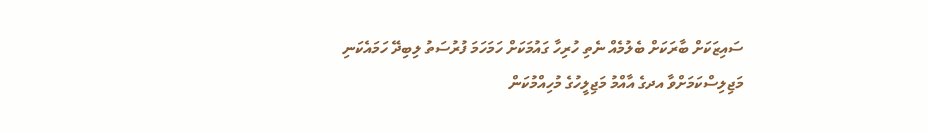ސައިޒަކަށް ބާރަކަށް ބެލުމެއް ނެތި ހުރިހާ ގައުމަކަށް ހަމަހަމަ ފުރުސަތު ލިބިދޭ ހަމައެކަނި މަޖިލިސްކަމަށްވާ އދގެ އާއްމު މަޖިލީހުގެ މުހިއްމުކަން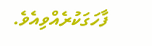ފާހަގަކުރެއްވިއެވެ.